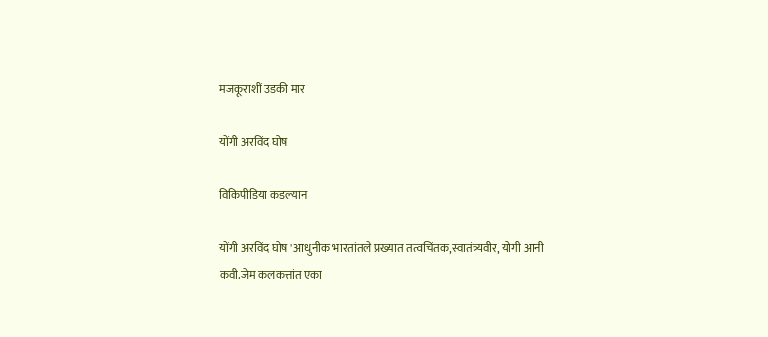मजकूराशीं उडकी मार

योंगी अरविंद घोष

विकिपीडिया कडल्यान

योंगी अरविंद घोष 'आधुनीक भारतांतले प्रख्यात तत्वचिंतक,स्वातंत्र्यवीर, योगी आनी कवी.जेम कलकत्तांत एका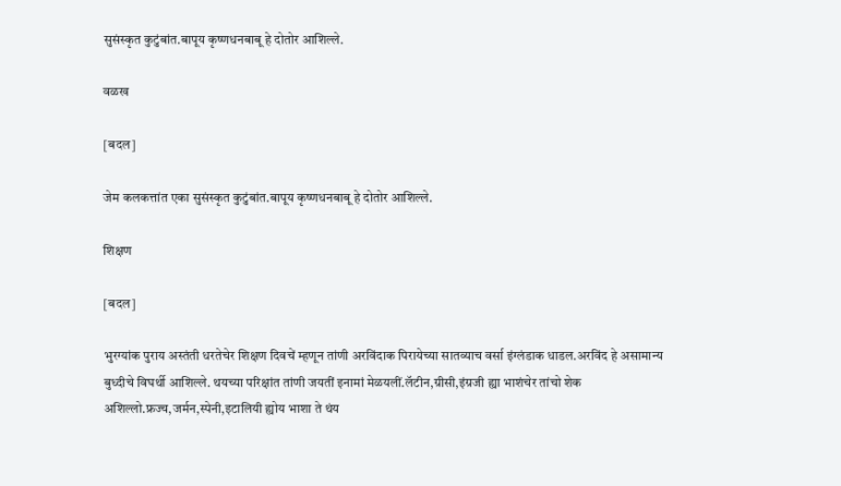सुसंस्कृत कुटुंबांत.बापूय कृष्णधनबाबू हे दोतोर आशिल्ले.

वळख

[बदल]

जेम कलकत्तांत एका सुसंस्कृत कुटुंबांत.बापूय कृष्णधनबाबू हे दोतोर आशिल्ले.

शिक्षण

[बदल]

भुरग्यांक पुराय अस्तंती धरतेचेर शिक्षण दिवचें म्हणून तांणी अरविंदाक पिरायेच्या सातव्याच वर्सा इंग्लंडाक धाडल.अरविंद हे असामान्य बुध्दीचे विघर्थी आशिल्ले. थयच्या परिक्षांत तांणी जयतीं इनामां मेळयलीं.लॅटीन,ग्रीसी,इंग्रजी ह्या भाशंचेर तांचो शेक अशिल्लो.फ्रज्च,जर्मन,स्पेनी,इटालियी ह्योय भाशा ते थंय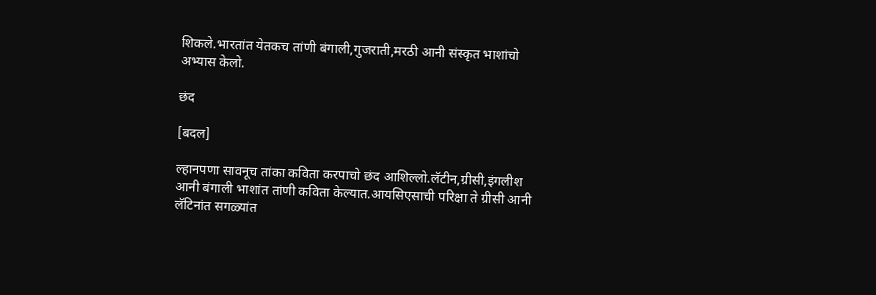शिकले.भारतांत येतकच तांणी बंगाली,गुजराती,मरठी आनी संस्कृत भाशांचो अभ्यास केलो.

छंद

[बदल]

ल्हानपणा सावनूच तांका कविता करपाचो छंद आशिल्लो.लॅटीन,ग्रीसी,इंगलीश आनी बंगाली भाशांत तांणी कविता केल्यात.आयसिएसाची परिक्षा ते ग्रीसी आनी लॅटिनांत सगळ्यांत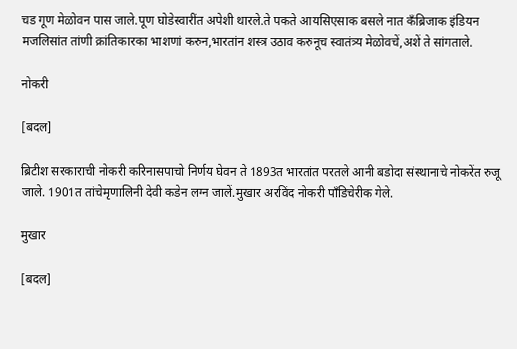चड गूण मेळोवन पास जाले.पूण घोडेस्वारींत अपेशी थारले.ते पकते आयसिएसाक बसले नात कँब्रिजाक इंडियन मजलिसांत तांणी क्रांतिकारका भाशणां करुन,भारतांन शस्त्र उठाव करुनूच स्वातंत्र्य मेळोवचें,अशें ते सांगताले.

नोकरी

[बदल]

ब्रिटीश सरकाराची नोकरी करिनासपाचो निर्णय घेवन ते 1893त भारतांत परतले आनी बडोदा संस्थानाचे नोकरेंत रुजू जाले. 1901त तांचेमृणालिनी देवी कडेन लग्न जालें.मुखार अरविंद नोकरी पाँडिचेरीक गेले.

मुखार

[बदल]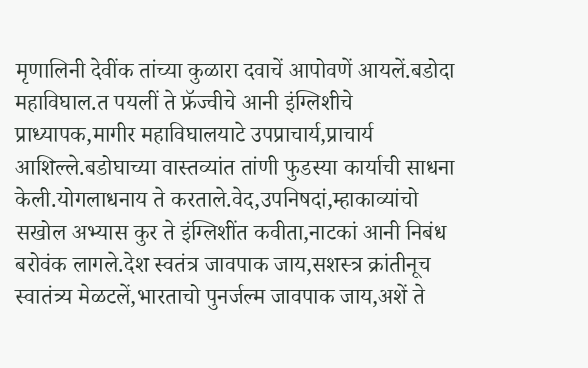मृणालिनी देवींक तांच्या कुळारा दवाचें आपोवणें आयलें.बडोदा महाविघाल.त पयलीं ते फ्रॅज्वीचे आनी इंग्लिशीचे प्राध्यापक,मागीर महाविघालयाटे उपप्राचार्य,प्राचार्य आशिल्ले.बडोघाच्या वास्तव्यांत तांणी फुडस्या कार्याची साधना केली.योगलाधनाय ते करताले.वेद,उपनिषदां,म्हाकाव्यांचो सखोल अभ्यास कुर ते इंग्लिशींत कवीता,नाटकां आनी निबंध बरोवंक लागले.देश स्वतंत्र जावपाक जाय,सशस्त्र क्रांतीनूच स्वातंत्र्य मेळटलें,भारताचो पुनर्जल्म जावपाक जाय,अशें ते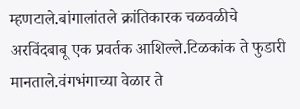म्हणटाले.बांगालांतले क्रांतिकारक चळवळीचे अरविंदबाबू एक प्रवर्तक आशिल्ले.टिळकांक ते फुडारी मानताले.वंगभंगाच्या वेळार ते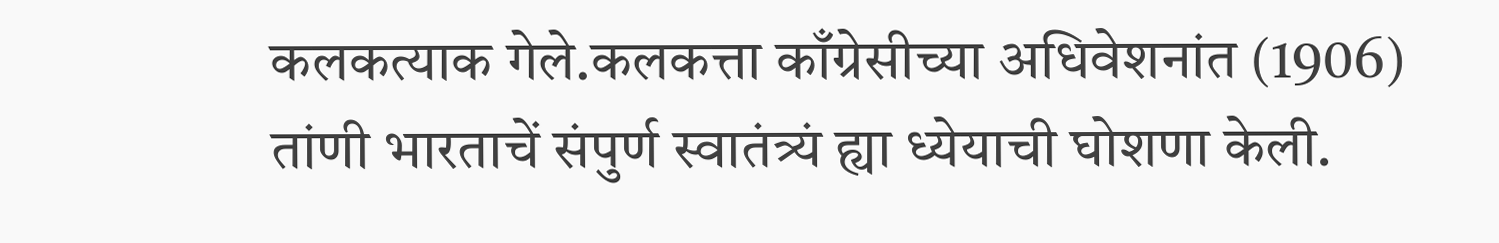कलकत्याक गेले.कलकत्ता काँग्रेसीच्या अधिवेशनांत (1906) तांणी भारताचें संपुर्ण स्वातंत्र्यं ह्या ध्येयाची घोशणा केली.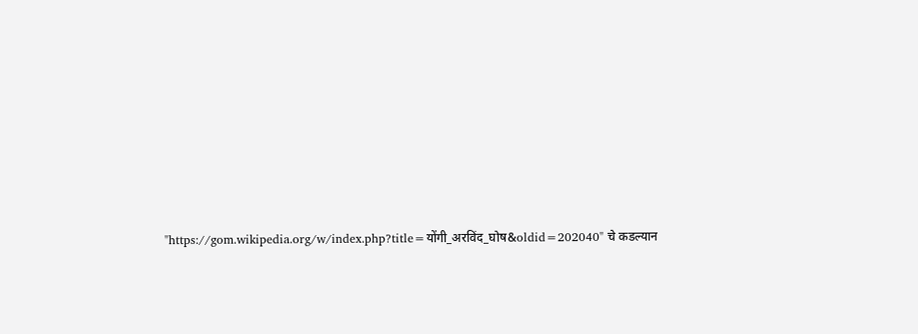"https://gom.wikipedia.org/w/index.php?title=योंगी_अरविंद_घोष&oldid=202040" चे कडल्यान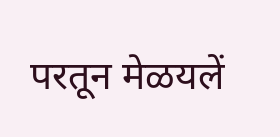परतून मेळयलें